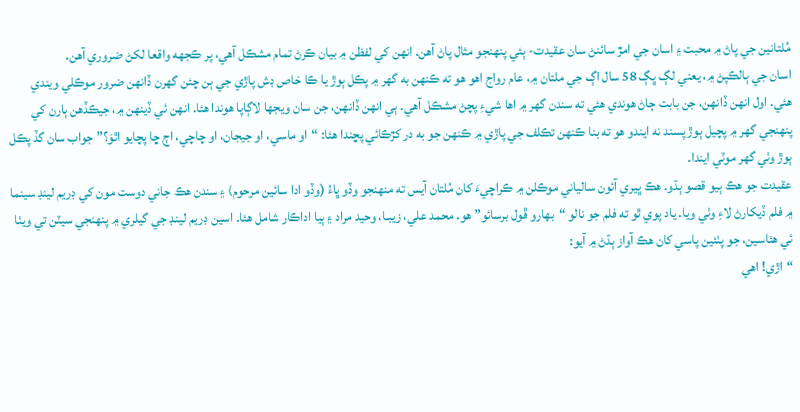مُلتانين جي پاڻ ۾ محبت ۽ اسان جي امڙ سائنڻ سان عقيدت- ٻئي پنهنجو مثال پاڻ آهن. انهن کي لفظن ۾ بيان ڪرڻ تمام مشڪل آهي، پر ڪجهه واقعا لکڻ ضروري آهن.
اسان جي ٻالڪپڻ ۾، يعني لڳ ڀڳ 58 سال اڳ جي ملتان ۾، عام رواج اهو هو ته ڪنهن به گهر ۾ پڪل ٻوڙ يا ڪا خاص ڊش پاڙي جي ٻن چئن گهرن ڏانهن ضرور موڪلي ويندي هئي. اول انهن ڏانهن، جن بابت ڄاڻ هوندي هئي ته سندن گهر ۾ اها شيءِ پچڻ مشڪل آهي. ٻي انهن ڏانهن، جن سان ويجها لاڳاپا هوندا هئا. انهن ئي ڏينهن ۾، جيڪڏهن ٻارن کي پنهنجي گهر ۾ پچيل ٻوڙ پسند نه ايندو هو ته بنا ڪنهن تڪلف جي پاڙي ۾ ڪنهن جو به در کڙڪائي پڇندا هئا: “او ماسي، او جيجان، او چاچي، اڄ ڇا پچايو اٿوَ؟” جواب سان گڏ پڪل ٻوڙ وٺي گهر موٽي ايندا.
عقيدت جو هڪ ٻيو قصو ٻڌو. هڪ ڀيري آئون سالياني موڪلن ۾ ڪراچيءَ کان مُلتان آيس ته منهنجو وڏو ڀاءُ (وڏو ادا سائين مرحوم) ۽ سندن هڪ جاني دوست مون کي ڊريم لينڊ سينما ۾ فلم ڏيکارڻ لاءِ وٺي ويا. ياد پوي ٿو ته فلم جو نالو “بهارو ڦول برسائو” هو. محمد علي، زيبـا، وحيد مراد ۽ ٻيا اداڪار شامل هئا. اسين ڊريم لينڊ جي گيلري ۾ پنهنجي سيٽن تي ويٺا ئي هئاسين، جو پٺئين پاسي کان هڪ آواز ٻڌڻ ۾ آيو:
“اڙي! اهي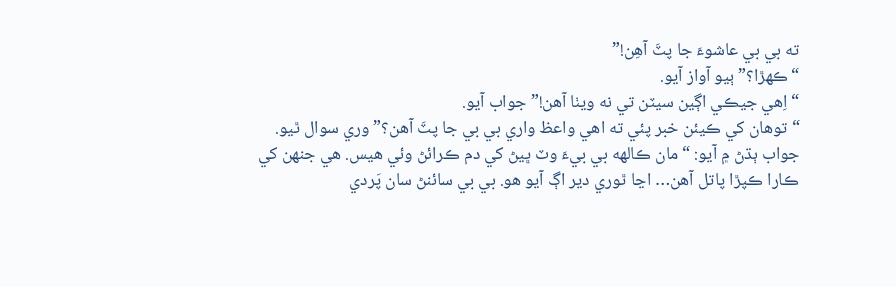ته بي بي عاشوءَ جا پٽَ آهِن!”
“ڪهڙا؟” ٻيو آواز آيو.
“اِهي جيڪي اڳين سيٽن تي نه ويٺا آهن!” جواب آيو.
“توهان کي ڪيئن خبر پئي ته اهي واعظ واري بي بي جا پٽَ آهن؟” وري سوال ٿيو.
جواب ٻڌڻ ۾ آيو: “مان ڪالهه بي بيءَ وٽ ڀيڻ کي دم ڪرائڻ وئي هيس. هي جنهن کي ڪارا ڪپڙا پاتل آهن… اڃا ٿوري دير اڳ آيو هو. بي بي سائنڻ سان پَردي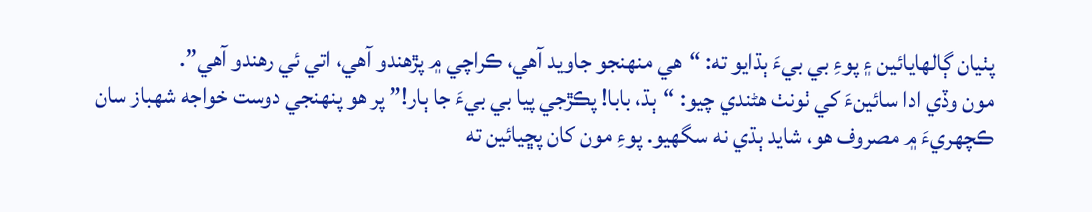پٺيان ڳالهايائين ۽ پوءِ بي بيءَ ٻڌايو ته: “هي منهنجو جاويد آهي، ڪراچي ۾ پڙهندو آهي، اتي ئي رهندو آهي”.
مون وڏي ادا سائينءَ کي ٺونٺ هڻندي چيو: “ٻڌ، بابا! پڪڙجي پيا بي بيءَ جا ٻار!” پر هو پنهنجي دوست خواجه شهباز سان ڪچهريءَ ۾ مصروف هو، شايد ٻڌي نه سگهيو. پوءِ مون کان پڇيائين ته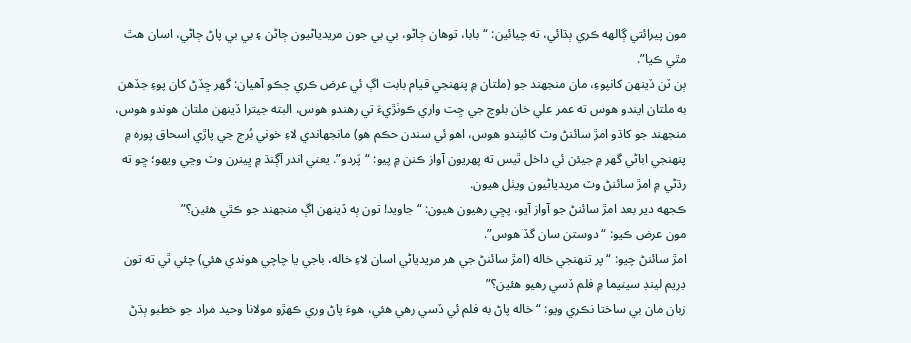مون پيرائتي ڳالهه ڪري ٻڌائي، ته چيائين: “بابا، توهان ڄاڻو، بي بي جون مريدياڻيون ڄاڻن ۽ بي بي پاڻ ڄاڻي، اسان هٿ مٿي ڪيا”.
ٻن ٽن ڏينهن کانپوءِ، مان منجهند جو (ملتان ۾ پنهنجي قيام بابت اڳ ئي عرض ڪري چڪو آهيان: گهر ڇڏڻ کان پوءِ جڏهن به ملتان ايندو هوس ته عمر علي خان بلوچ جي ڇت واري ڪوٺڙيءَ تي رهندو هوس، البته جيترا ڏينهن ملتان هوندو هوس، منجهند جو کاڌو امڙ سائنڻ وٽ کائيندو هوس، اهو ئي سندن حڪم هو) مانجهاندي لاءِ خوني بُرج جي پاڙي اسحاق پوره ۾ پنهنجي اباڻي گهر ۾ جيئن ئي داخل ٿيس ته پهريون آواز ڪنن ۾ پيو: “پَردو”. يعني اندر آڳنڌ ۾ ڀينرن وٽ وڃي ويهو؛ ڇو ته رڌڻي ۾ امڙ سائنڻ وٽ مريدياڻيون ويٺل هيون.
ڪجهه دير بعد امڙ سائنڻ جو آواز آيو، پڇي رهيون هيون: “جاويد! تون ٻه ڏينهن اڳ منجهند جو ڪٿي هئين؟”
مون عرض ڪيو: “دوستن سان گڏ هوس”.
امڙ سائنڻ چيو: “پر تنهنجي خاله (امڙ سائنڻ جي هر مريدياڻي اسان لاءِ خاله، باجي يا چاچي هوندي هئي) چئي ٿي ته تون ڊريم لينڊ سينيما ۾ فلم ڏسي رهيو هئين؟”
زبان مان بي ساختا نڪري ويو: “خاله پاڻ به فلم ئي ڏسي رهي هئي، هوءَ پاڻ وري ڪهڙو مولانا وحيد مراد جو خطبو ٻڌڻ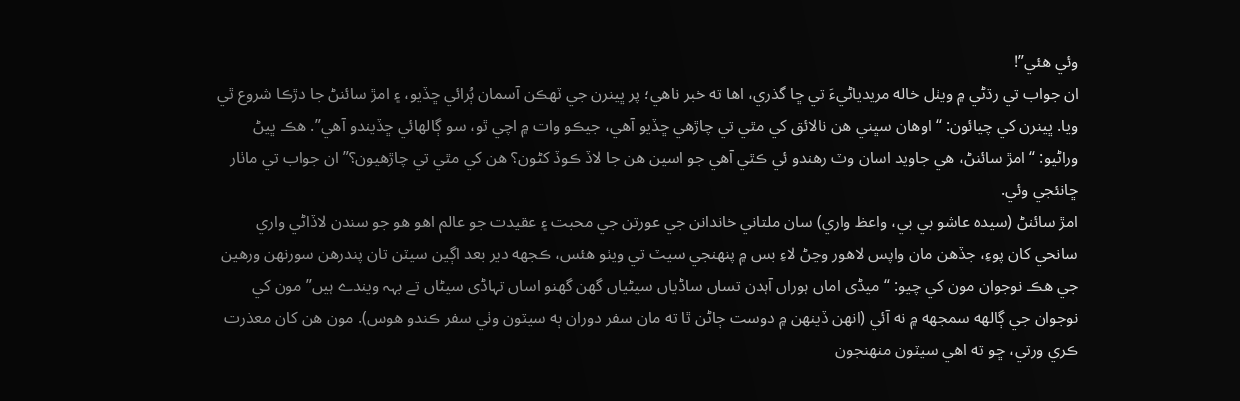وئي هئي”!
ان جواب تي رڌڻي ۾ ويٺل خاله مريدياڻيءَ تي ڇا گذري، اها ته خبر ناهي؛ پر ڀينرن جي ٽهڪن آسمان ٻُرائي ڇڏيو، ۽ امڙ سائنڻ جا دڙڪا شروع ٿي ويا. ڀينرن کي چيائون: “اوهان سڀني هن نالائق کي مٿي تي چاڙهي ڇڏيو آهي، جيڪو وات ۾ اچي ٿو، سو ڳالهائي ڇڏيندو آهي”. هڪ ڀيڻ وراڻيو: “امڙ سائنڻ، هي جاويد اسان وٽ رهندو ئي ڪٿي آهي جو اسين هن جا لاڏ ڪوڏ کڻون؟ هن کي مٿي تي چاڙهيون؟” ان جواب تي ماٺار ڇانئجي وئي.
امڙ سائنڻ (سيده عاشو بي بي، واعظ واري) سان ملتاني خاندانن جي عورتن جي محبت ۽ عقيدت جو عالم اهو هو جو سندن لاڏاڻي واري سانحي کان پوءِ، جڏهن مان واپس لاهور وڃڻ لاءِ بس ۾ پنهنجي سيٽ تي ويٺو هئس، ڪجهه دير بعد اڳين سيٽن تان پندرهن سورنهن ورهين جي هڪ نوجوان مون کي چيو: “میڈی اماں ہوراں آہدن تساں ساڈیاں سیٹیاں گھن گھنو اساں تہاڈی سیٹاں تے بہہ ویندے ہیں” مون کي نوجوان جي ڳالهه سمجهه ۾ نه آئي (انهن ڏينهن ۾ دوست ڄاڻن ٿا ته مان سفر دوران ٻه سيٽون وٺي سفر ڪندو هوس). مون هن کان معذرت ڪري ورتي، ڇو ته اهي سيٽون منهنجون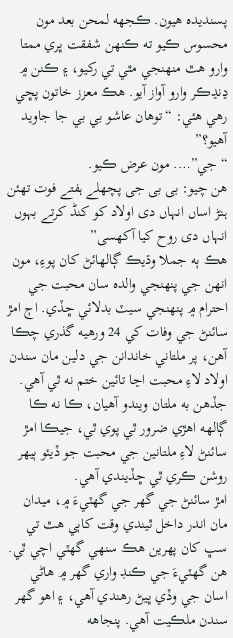پسنديده هيون. ڪجهه لمحن بعد مون محسوس ڪيو ته ڪنهن شفقت ڀري ممتا وارو هٿ منهنجي مٿي تي رکيو، ۽ ڪنن ۾ ڍنڍڪر وارو آواز آيو. هڪ معزز خاتون پڇي رهي هئي: “توهان عاشو بي بي جا جاويد آهيو؟”
“جي”…. مون عرض ڪيو.
هن چيو: بی بی جی پچھلے ہفتے فوت تھئن ہنڑ اساں انہاں دی اولاد کو کنڈ کرتے بہوں انہاں دی روح کیا آکھسی”
هڪ ٻه جملا وڌيڪ ڳالهائڻ کان پوءِ، مون انهن جي پنهنجي والده سان محبت جي احترام ۾ پنهنجي سيٽ بدلائي ڇڏي. اڄ امڙ سائنڻ جي وفات کي 24 ورهيه گذري چڪا آهن، پر ملتاني خاندانن جي دلين مان سندن اولاد لاءِ محبت اڃا تائين ختم نه ٿي آهي. جڏهن به ملتان ويندو آهيان، ڪا نه ڪا ڳالهه اهڙي ضرور ٿي پوي ٿي، جيڪا امڙ سائنڻ لاءِ ملتانين جي محبت جو ڏيئو ٻيهر روشن ڪري ٿي ڇڏيندي آهي.
امڙ سائنڻ جي گهر جي گهٽيءَ ۾، ميدان مان اندر داخل ٿيندي وقت کاٻي هٿ تي سڀ کان پهرين هڪ سنهي گهٽي اچي ٿي. هن گهٽيءَ جي ڪنڊ واري گهر ۾ هاڻي اسان جي وڏي ڀيڻ رهندي آهي، ۽ اهو گهر سندن ملڪيت آهي. پنجاهه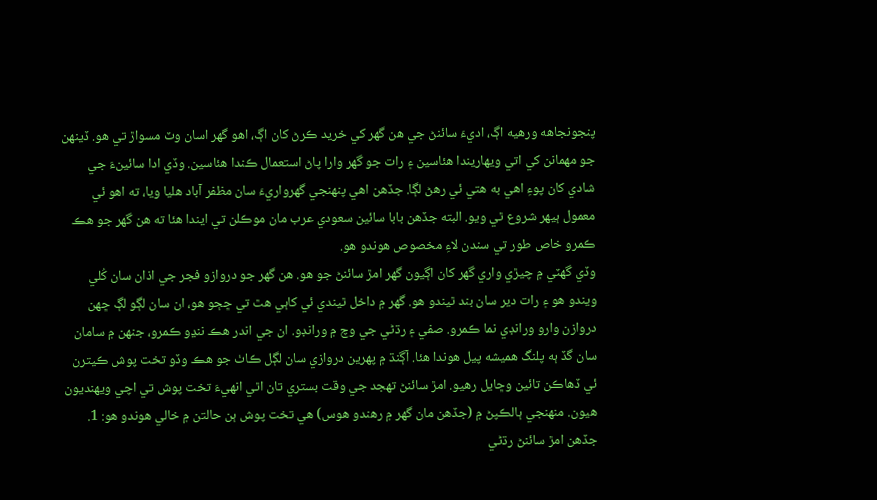پنجونجاهه ورهيه اڳ، اديءَ سائنڻ جي هن گهر کي خريد ڪرڻ کان اڳ، اهو گهر اسان وٽ مسواڙ تي هو. ڏينهن جو مهمانن کي اتي ويهاريندا هئاسين ۽ رات جو گهر وارا پاڻ استعمال ڪندا هئاسين. وڏي ادا سائينءَ جي شادي کان پوءِ اهي به هتي ئي رهڻ لڳا. جڏهن اهي پنهنجي گهرواريءَ سان مظفر آباد هليا ويا، ته اهو ئي معمول ٻيهر شروع ٿي ويو. البته جڏهن بابا سائين سعودي عرب مان موڪلن تي ايندا هئا ته هن گهر جو هڪ ڪمرو خاص طور تي سندن لاءِ مخصوص هوندو هو.
وڏي گهٽي ۾ چيڙي واري گهر کان اڳيون گهر امڙ سائنڻ جو هو. هن گهر جو دروازو فجر جي اذان سان کُلي ويندو هو ۽ رات دير سان بند ٿيندو هو. گهر ۾ داخل ٿيندي ئي کاٻي هٿ تي ڇڄو هو، ان سان لڳو لڳ ڇهن دروازن وارو ورانڊي نما ڪمرو. صفي ۽ رڌڻي جي وچ ۾ ورانڊو. ان جي اندر هڪ ننڍو ڪمرو، جنهن ۾ سامان سان گڏ ٻه پلنگ هميشه پيل هوندا هئا. آڳنڌ ۾ پهرين دروازي سان لڳل ڪاٺ جو هڪ وڏو تخت پوش ڪيترن ئي ڏهاڪن تائين وڇايل رهيو. امڙ سائنڻ تهجد جي وقت بستري تان اٿي انهيءَ تخت پوش تي اچي ويهنديون هيون. منهنجي ٻالڪپڻ ۾ (جڏهن مان گهر ۾ رهندو هوس) هي تخت پوش ٻن حالتن ۾ خالي هوندو هو: 1. جڏهن امڙ سائنڻ رڌڻي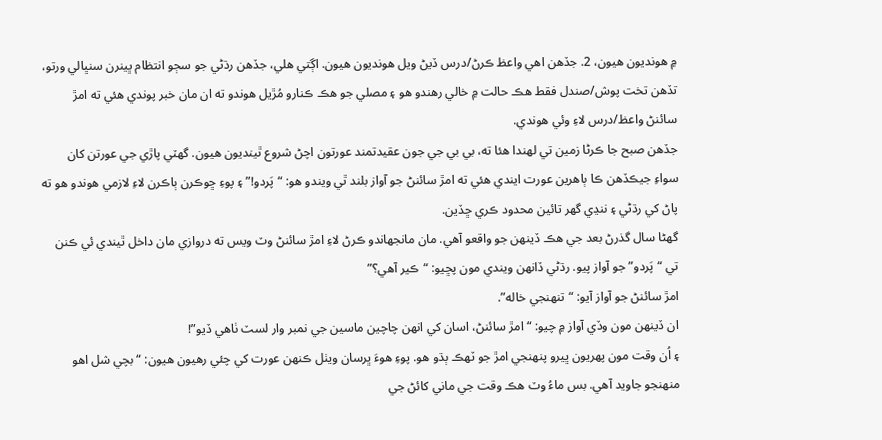۾ هونديون هيون، 2. جڏهن اهي واعظ ڪرڻ/درس ڏيڻ ويل هونديون هيون. اڳتي هلي، جڏهن رڌڻي جو سڄو انتظام ڀينرن سنڀالي ورتو، تڏهن تخت پوش/صندل فقط هڪ حالت ۾ خالي رهندو هو ۽ مصلي جو هڪ ڪنارو مُڙيل هوندو ته ان مان خبر پوندي هئي ته امڙ سائنڻ واعظ/درس لاءِ وئي هوندي.
جڏهن صبح جا ڪرڻا زمين تي لهندا هئا ته، بي بي جي جون عقيدتمند عورتون اچڻ شروع ٿينديون هيون. گهٽي پاڙي جي عورتن کان سواءِ جيڪڏهن ڪا ٻاهرين عورت ايندي هئي ته امڙ سائنڻ جو آواز بلند ٿي ويندو هو: “پَردو!” ۽ پوءِ ڇوڪرن ٻاڪرن لاءِ لازمي هوندو هو ته پاڻ کي رڌڻي ۽ ننڍي گهر تائين محدود ڪري ڇڏين.
گهڻا سال گذرڻ بعد جي هڪ ڏينهن جو واقعو آهي. مان مانجهاندو ڪرڻ لاءِ امڙ سائنڻ وٽ ويس ته دروازي مان داخل ٿيندي ئي ڪنن تي “پَردو” جو آواز پيو. رڌڻي ڏانهن ويندي مون پڇيو: “ڪير آهي؟”
امڙ سائنڻ جو آواز آيو: “تنهنجي خاله”.
ان ڏينهن مون وڏي آواز ۾ چيو: “امڙ سائنڻ، اسان کي انهن چاچين ماسين جي نمبر وار لسٽ ٺاهي ڏيو”!
۽ اُن وقت مون پهريون ڀيرو پنهنجي امڙ جو ٽهڪ ٻڌو هو. پوءِ هوءَ ڀرسان ويٺل ڪنهن عورت کي چئي رهيون هيون: “بچي شل اهو منهنجو جاويد آهي. بس ماءُ وٽ هڪ وقت جي ماني کائڻ جي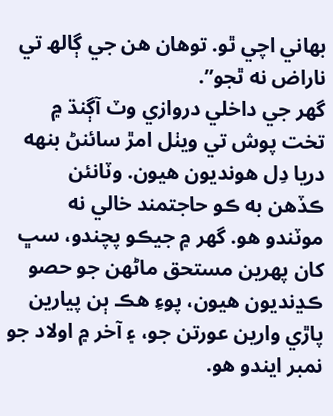بهاني اچي ٿو. توهان هن جي ڳالھ تي ناراض نه ٿجو”.
گهر جي داخلي دروازي وٽ آڳنڌ ۾ تخت پوش تي ويٺل امڙ سائنڻ بنهه دريا دِل هونديون هيون. وٽانئن ڪڏهن به ڪو حاجتمند خالي نه موٽندو هو. گهر ۾ جيڪو پچندو، سڀ کان پهرين مستحق ماڻهن جو حصو ڪڍنديون هيون، پوءِ هڪ ٻن پيارين پاڙي وارين عورتن جو، ۽ آخر ۾ اولاد جو نمبر ايندو هو.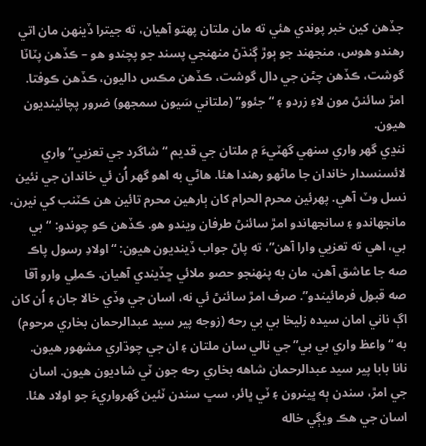جڏهن کين خبر پوندي هئي ته مان ملتان پهتو آهيان، ته جيترا ڏينهن مان اتي رهندو هوس، منجهند جو ٻوڙ ڳنڌڻ منهنجي پسند جو پچندو هو – ڪڏهن پٽاٽا گوشت، ڪڏهن چڻن جي دال گوشت، ڪڏهن مڪس داليون، ڪڏهن ڪوفتا. امڙ سائنڻ مون لاءِ زردو ۽ “جئوو” (ملتاني سَيون سمجهو) ضرور پچائينديون هيون.
ننڍي گهر واري سنهي گهٽيءَ ۾ ملتان جي قديم “شاگرد جي تعزيي” واري لائسنسدار خاندان جا ماڻهو رهندا هئا. هاڻي به اهو گهر اُن ئي خاندان جي نئين نسل وٽ آهي. پهرئين محرم الحرام کان ٻارهين محرم تائين هن ڪٽنب کي نيرن، مانجهاندو ۽ سانجهاندو امڙ سائنڻ طرفان ويندو هو. ڪڏهن ڪو چوندو: “بي بي، اهي ته تعزيي وارا آهن”، ته پاڻ جواب ڏينديون هيون: “اولادِ رسول پاڪ صه جا عاشق آهن، مان به پنهنجو حصو ملائي ڇڏيندي آهيان. ڪملِي وارو آقا صه قبول فرمائيندو”. صرف امڙ سائنڻ ئي نه، اسان جي وڏي خالا جان ۽ اُن کان اڳ ناني امان سيده زليخا بي بي رحه (زوجه پير سيد عبدالرحمان بخاري مرحوم) به “واعظ واري بي بي” جي نالي سان ملتان ۽ ان جي چوڌاري مشهور هيون.
نانا بابا پير سيد عبدالرحمان شاهه بخاري رحه جون ٽي شاديون هيون. اسان جي امڙ، سندن ٻه ڀينرون ۽ ٽي ڀائر، سڀ سندن ٽئين گهرواريءَ جو اولاد هئا. اسان جي هڪ ويڳي خاله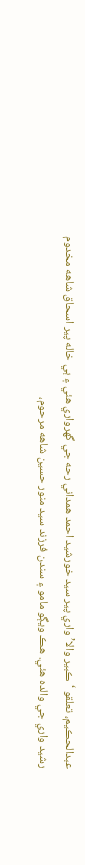عبدالحڪيم، تعلقو ‘ڪبير والا’ واري پير سيد خورشيد احمد همداني رحه جي گهرواري هئي ۽ ٻي خاله پير اسحاق شاهه مخدوم رشيد واري جي والدہ هئي. هڪ ويڳو مامو ۽ سندن فرزند سيد منور حسين شاهه مرحوم،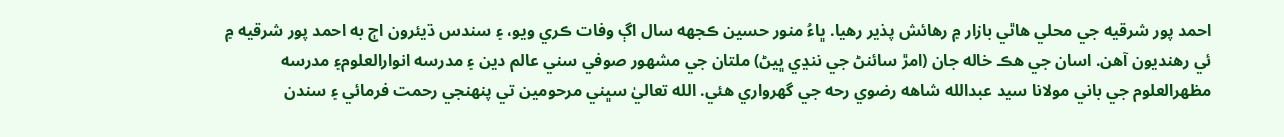احمد پور شرقيه جي محلي هاٿي بازار ۾ رهائش پذير رهيا. ڀاءُ منور حسين ڪجهه سال اڳ وفات ڪري ويو، ۽ سندس ڌيئرون اڄ به احمد پور شرقيه ۾ ئي رهنديون آهن. اسان جي هڪ خاله جان (امڙ سائنڻ جي ننڍي ڀيڻ) ملتان جي مشهور صوفي سني عالم دين ۽ مدرسه انوارالعلوم۽ مدرسه مظهرالعلوم جي باني مولانا سيد عبدالله شاهه رضوي رحه جي گهرواري هئي. الله تعاليٰ سڀني مرحومين تي پنهنجي رحمت فرمائي ۽ سندن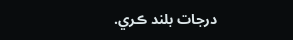درجات بلند ڪري.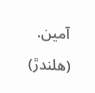آمين.
(هلندڙ)